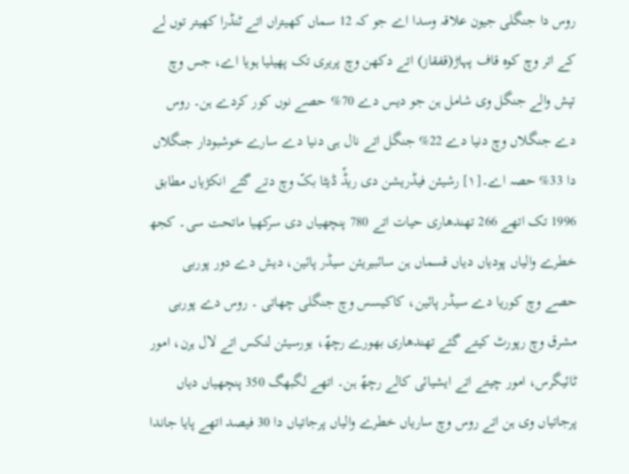روس دا جنگلی جیون علاقہ وسدا اے جو کہ 12 سماں کھیتراں اتے ٹنڈرا کھیتر توں لے کے اتر وچ کوہ قاف پہاڑ(قفقاز) اتے دکھن وچ پریری تک پھیلیا ہویا اے، جس وچ تپش والے جنگل وی شامل ہن جو دیس دے 70% حصے نوں کور کردے ہن۔ روس دے جنگلاں وچ دنیا دے 22% جنگل اتے نال ہی دنیا دے سارے خوشبودار جنگلاں دا 33% حصہ اے۔[۱] رشیئن فیڈریشن دی ریڈّ ڈیٹا بکّ وچ دتے گئے انکڑیاں مطابق 1996 تک اتھے 266 تھندھاری حیات اتے 780 پنچھیاں دی سرکھیا ماتحت سی۔ کجھ خطرے والیاں پودیاں دیاں قسماں ہن سائبیریئن سیڈر پائین، دیش دے دور پوربی حصے وچ کوریا دے سیڈر پائین، کاکیسس وچ جنگلی چھاتی ۔ روس دے پوربی مشرق وچ رپورٹ کیتے گئے تھندھاری بھورے رچھّ، یورسیئن لنکس اتے لال ہرن، امور ٹائیگرس، امور چیتے اتے ایشیائی کالے رچھّ ہن۔ اتھے لگبھگ 350 پنچھیاں دیاں پرجاتیاں وی ہن اتے روس وچ ساریاں خطرے والیاں پرجاتیاں دا 30 فیصد اتھے پایا جاندا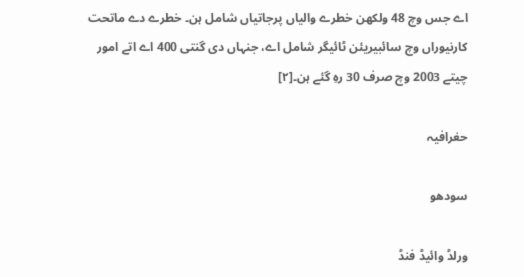اے جس وچ 48 ولکھن خطرے والیاں پرجاتیاں شامل ہن۔ خطرے دے ماتحت کارنیوراں وچ سائبیریئن ٹائیگر شامل اے، جنہاں دی گنتی 400 اے اتے امور چیتے 2003 وچ صرف 30 رہِ گئے ہن۔[۲]

حغرافیہ

سودھو

ورلڈ وائیڈ فنڈ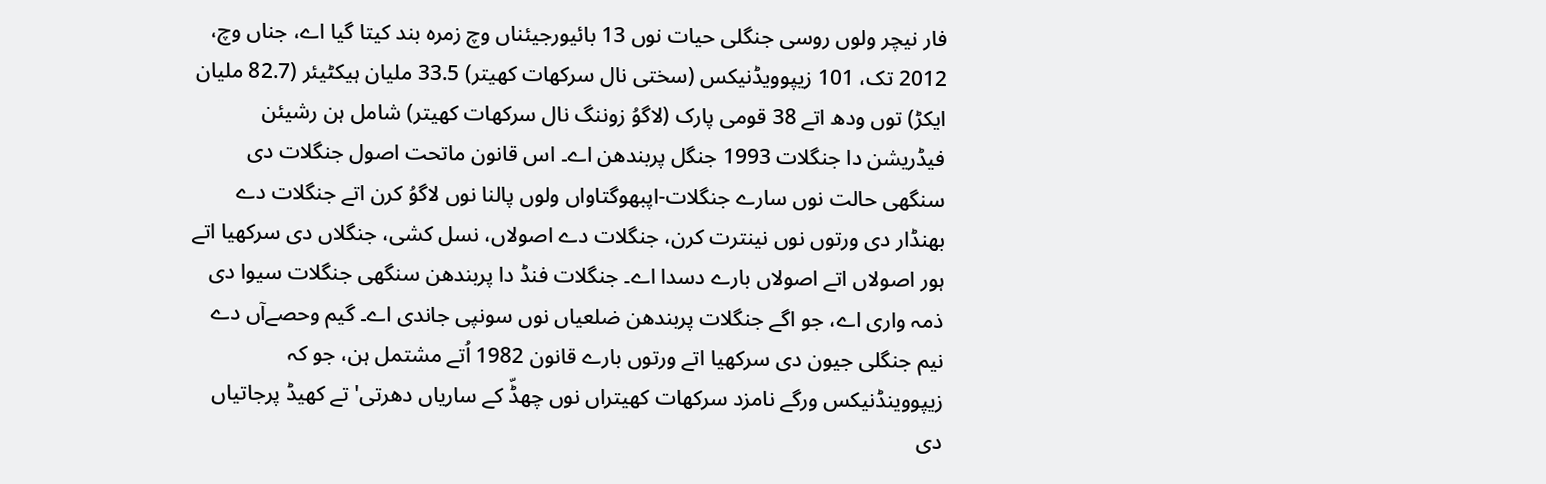فار نیچر ولوں روسی جنگلی حیات نوں 13 بائیورجیئناں وچ زمرہ بند کیتا گیا اے، جناں وچ، 2012 تک، 101 زیپوویڈنیکس (سختی نال سرکھات کھیتر) 33.5 ملیان ہیکٹیئر (82.7 ملیان ایکڑ) توں ودھ اتے 38 قومی پارک (لاگوُ زوننگ نال سرکھات کھیتر) شامل ہن رشیئن فیڈریشن دا جنگلات 1993 جنگل پربندھن اے۔ اس قانون ماتحت اصول جنگلات دی سنگھی حالت نوں سارے جنگلات-اپبھوگتاواں ولوں پالنا نوں لاگوُ کرن اتے جنگلات دے بھنڈار دی ورتوں نوں نینترت کرن، جنگلات دے اصولاں، نسل کشی، جنگلاں دی سرکھیا اتے ہور اصولاں اتے اصولاں بارے دسدا اے۔ جنگلات فنڈ دا پربندھن سنگھی جنگلات سیوا دی ذمہ واری اے، جو اگے جنگلات پربندھن ضلعیاں نوں سونپی جاندی اے۔ گیم وحصےآں دے نیم جنگلی جیون دی سرکھیا اتے ورتوں بارے قانون 1982 اُتے مشتمل ہن، جو کہ زیپووینڈنیکس ورگے نامزد سرکھات کھیتراں نوں چھڈّ کے ساریاں دھرتی' تے کھیڈ پرجاتیاں دی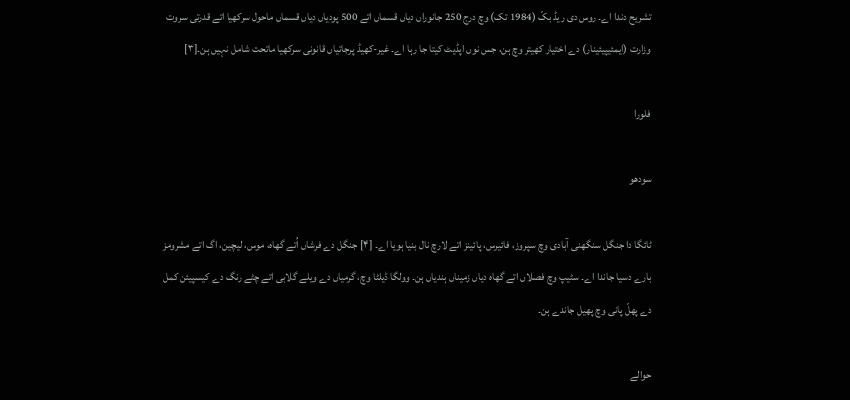تشریح دندا اے۔ روس دی ریڈ بکّ (1984 تک) وچ درج 250 جانوراں دیاں قسماں اتے 500 پودیاں دیاں قسماں ماحول سرکھیا اتے قدرتی سروت وزارت (ایمئیپیئینار) دے اختیار کھیتر وچ ہن، جس نوں اپڈیٹ کیتا جا رہا اے۔ غیر-کھیڈ پرجاتیاں قانونی سرکھیا ماتحت شامل نہیں ہن۔[۳]

فلورا

سودھو

ٹائگا دا جنگل سنگھنی آبادی وچ سپروز، فائیرس، پائینز اتے لارچ نال بنیا ہویا اے۔ [۴] جنگل دے فرشاں اُتے گھاہ، موس، لیچین، اگ اتے مشرومز بارے دسیا جاندا اے۔ سٹیپ وچ فصلاں اتے گھاہ دیاں زمیناں ہندیاں ہن۔ وولگا ڈیلٹا وچ، گرمیاں دے ویلے گلابی اتے چٹے رنگ دے کیسپیئن کمل دے پھلّ پانی وچ پھیل جاندے ہن۔

حوالے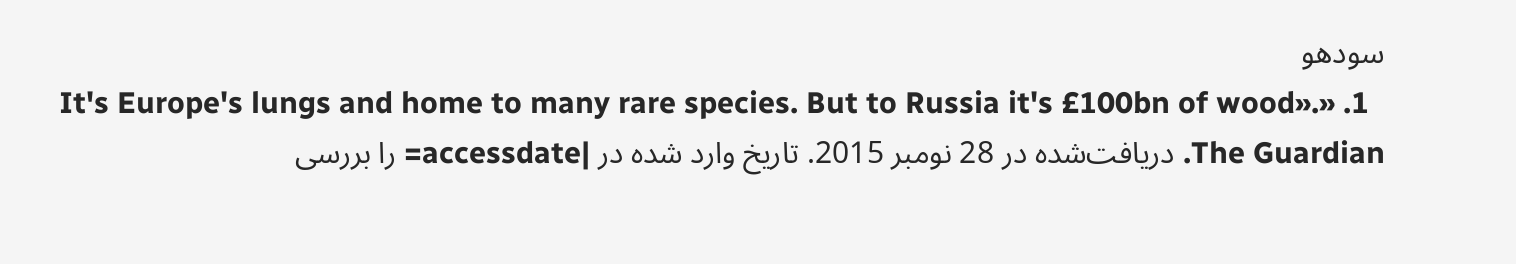سودھو
  1. «It's Europe's lungs and home to many rare species. But to Russia it's £100bn of wood». The Guardian. دریافت‌شده در 28 نومبر 2015. تاریخ وارد شده در |accessdate= را بررسی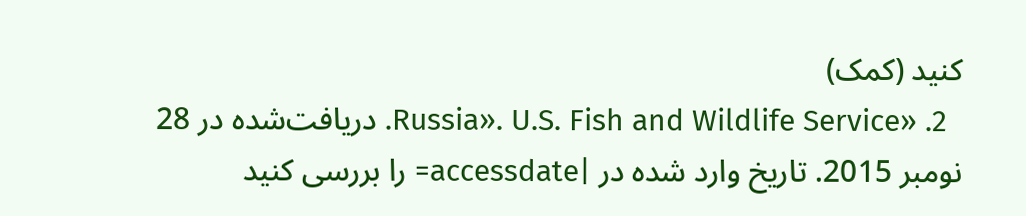کنید (کمک)
  2. «Russia». U.S. Fish and Wildlife Service. دریافت‌شده در 28 نومبر 2015. تاریخ وارد شده در |accessdate= را بررسی کنید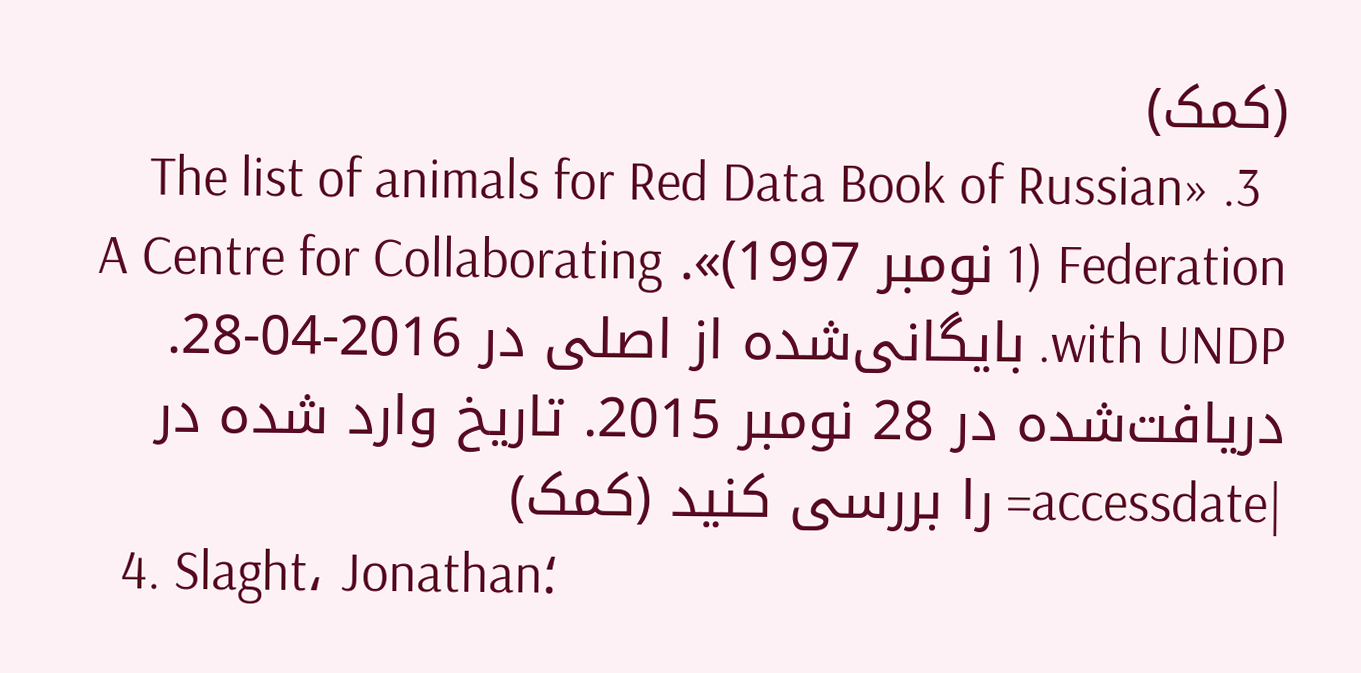(کمک)
  3. «The list of animals for Red Data Book of Russian Federation (1 نومبر 1997)». A Centre for Collaborating with UNDP. بایگانی‌شده از اصلی در 2016-04-28. دریافت‌شده در 28 نومبر 2015. تاریخ وارد شده در |accessdate= را بررسی کنید (کمک)
  4. Slaght، Jonathan؛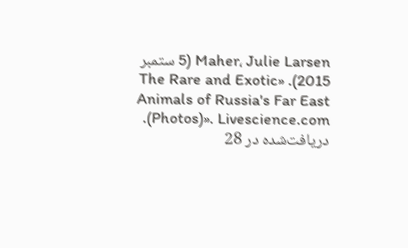Maher، Julie Larsen (5 ستمبر 2015). «The Rare and Exotic Animals of Russia's Far East (Photos)». Livescience.com. دریافت‌شده در 28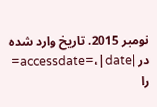نومبر 2015. تاریخ وارد شده در |accessdate=،|date= را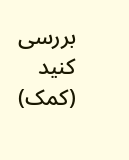بررسی کنید (کمک)